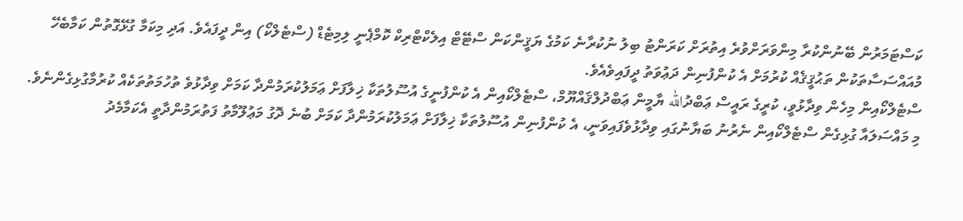ކަސްޓަމަރުން ބޭނުންކުރާ މިންވަރަށްވުރެ އިތުރަށް ކަރަންޓު ބިލު ނުކުރާނެ ކަމުގެ ޔަޤީންކަން ސްޓޭޓް އިލެކްޓްރިކް ކޮމްޕެނީ ލިމިޓެޑް (ސްޓެލްކޯ) އިން ދީފައެވެ. އަދި މިކަމާ ގުޅޭގޮތުން ކަމާބެހޭ މުއައްސަސާތަކުން ތަޙުޤީޤެއް ކުރުމަށް އެ ކުންފުނިން ދަޢުވަތު ދީފައިވެއެވެ.
ސްޓެލްކޯއިން މިހެން ވިދާޅުވީ، ކުރީގެ ރައީސް ޢަބްދުالله ޔާމީން ޢަބްދުލްޤައްޔޫމް، ސްޓެލްކޯއިން އެ ކުންފުނީގެ އުސޫލުތަކާ ޚިލާފަށް ޢަމަލުކުރަމުންދާ ކަމަށް ވިދާޅުވެ ތުހުމަތުތަކެއް ކުރުމާގުޅިގެންނެވެ.
މި މައްސަލައާ ގުޅިގެން ސްޓެލްކޯއިން ނެރުނު ބަޔާނުގައި ވިދާޅުވެފައިވަނީ، އެ ކުންފުނިން އުސޫލުތަކާ ޚިލާފަށް ޢަމަލުކުރަމުންދާ ކަމަށް ބުނެ ދޮގު މަޢުލޫމާތު ފަތުރަމުންދާތީ އެކަމާމެދު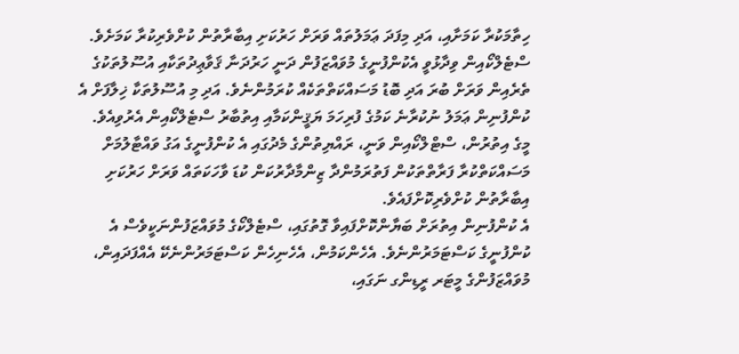ހިތާމަކުރާ ކަމަށާއި، އަދި މިފަދަ ޢަމަލުތައް ވަރަށް ހަރުކަށި އިބާރާތުން ކުށްވެރިކުރާ ކަމަށެވެ.
ސްޓެލްކޯއިން ވިދާޅުވީ އެކުންފުނީގެ މުވައްޒަފުން ދަނީ ހަރުދަނާ ޤަވާޢިދުތަކާއި އުސޫލުތަކުގެ ތެރެއިން ވަރަށް ބުރަ އަދި ބޮޑު މަސައްކަތްތަކެއް ކުރަމުންނެވެ. އަދި މި އުސޫލުތަކާ ޚިލާފަށް އެ ކުންފުނިން ޢަމަލު ނުކުރާނެ ކަމުގެ ފުރިހަމަ ޔަޤީންކަމާއި އިތުބާރު ސްޓެލްކޯއިން އެރުވިއެވެ.
މީގެ އިތުރުން، ސްޓްލްކޯއިން ވަނީ، ރައްޔިތުންގެ މެދުގައި އެ ކުންފުނީގެ އަގު ވައްޓާލުމަށް މަސައްކަތްކުރާ ފަރާތްތަކުން ފަތުރަމުންދާ ޒިންމާދާރުކަން ކުޑަ ވާހަކަތައް ވަރަށް ހަރުކަށި އިބާރާތުން ކުށްވެރިކޮށްފައެވެ.
އެ ކުންފުނިން އިތުރަށް ބަޔާންކޮށްފައިވާ ގޮތުގައި، ސްޓެލްކޯގެ މުވައްޒަފުންނަކީވެސް އެ ކުންފުނީގެ ކަސްޓަމަރުންނެވެ. އެހެންކަމުން، އެހެނިހެން ކަސްޓަމަރުންނެކޭ އެއްފަދައިން، މުވައްޒަފުންގެ މީޓަރ ރީޑިންގ ނަގައި،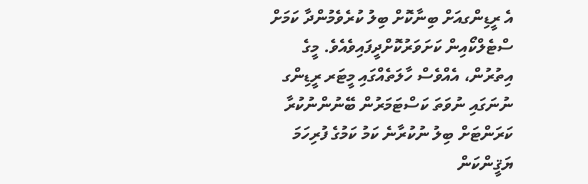އެ ރީޑިންގއަށް ބިނާކޮށް ބިލު ކުރެވެމުންދާ ކަމަށް ސްޓެލްކޯއިން ކަށަވަރުކޮށްދީފައިވެއެވެ. މީގެ އިތުރުން، އެއްވެސް ހާލަތެއްގައި މީޓަރ ރީޑިންގ ނުނަގައި ނުވަތަ ކަސްޓަމަރުން ބޭނުންނުކުރާ ކަރަންޓަށް ބިލު ނުކުރާނެ ކަމު ކަމުގެ ފުރިހަމަ ޔަޤީންކަން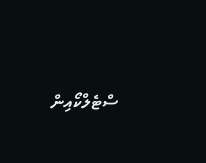ސްޓެލްކޯއިން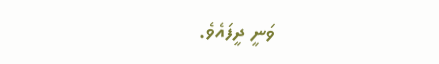ވަނީ ދީފައެވެ.